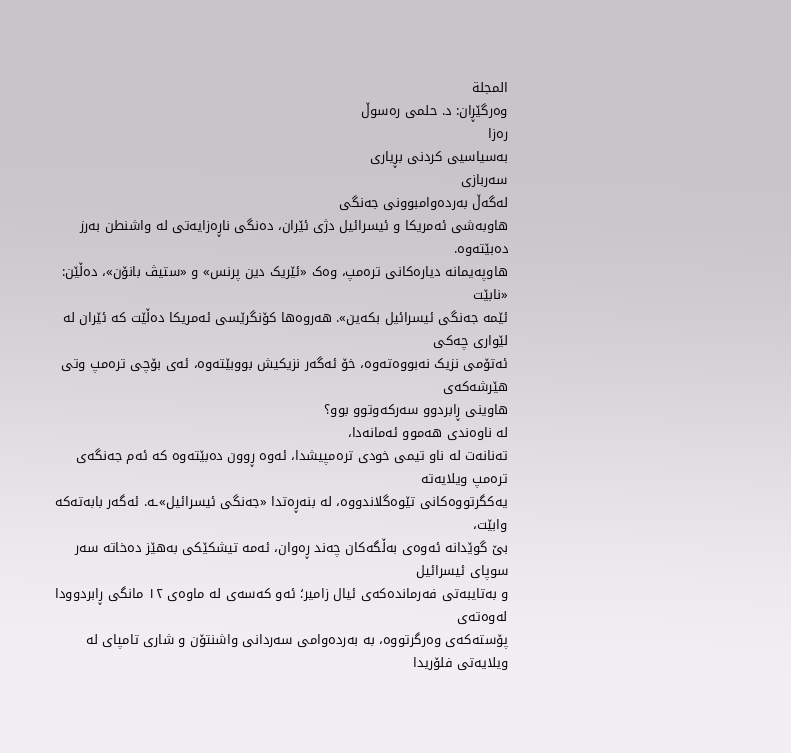المجلة
وەرگێڕان: د. حلمى رەسوڵ
رەزا
بەسیاسیی کردنی بڕیاری
سەربازی
لەگەڵ بەردەوامبوونی جەنگی
هاوبەشی ئەمریکا و ئیسرائیل دژی ئێران، دەنگی ناڕەزایەتی لە واشنطن بەرز دەبێتەوە.
هاوپەیمانە دیارەکانی ترەمپ، وەک «ئێریک دین پرنس» و «ستیڤ بانۆن»، دەڵێن: «نابێت
ئێمە جەنگی ئیسرائیل بکەین». هەروەها کۆنگرێسی ئەمریکا دەڵێت کە ئێران لە لێواری چەکی
ئەتۆمی نزیک نەبووەتەوە، خۆ ئەگەر نزیکیش بووبێتەوە، ئەی بۆچی ترەمپ وتی هێرشەکەی
هاوینی ڕابردوو سەرکەوتوو بوو؟
لە ناوەندی هەموو ئەمانەدا،
تەنانەت لە ناو تیمی خودی ترەمپیشدا، ئەوە ڕوون دەبێتەوە کە ئەم جەنگەی ترەمپ ویلایەتە
یەکگرتووەکانی تێوەگلاندووە، لە بنەڕەتدا «جەنگی ئیسرائیل»ـە. ئەگەر بابەتەکە وابێت،
بێ گوێدانە ئەوەی بەڵگەکان چەند ڕەوان، ئەمە تیشکێکی بەهێز دەخاتە سەر سوپای ئیسرائیل
و بەتایبەتی فەرماندەکەی ئیال زامیر؛ ئەو کەسەی لە ماوەی ١٢ مانگی ڕابردوودا لەوەتەی
پۆستەکەی وەرگرتووە، بە بەردەوامی سەردانی واشنتۆن و شاری تامپای لە ویلایەتی فلۆریدا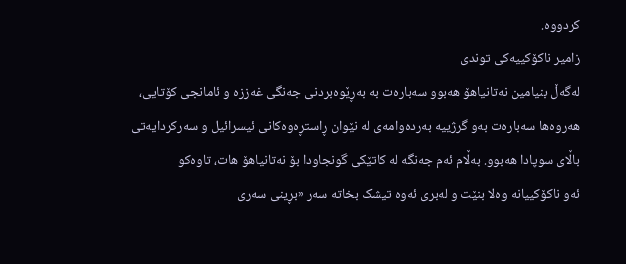کردووە.
زامیر ناکۆکییەکی توندی
لەگەڵ بنیامین نەتانیاهۆ هەبوو سەبارەت بە بەڕێوەبردنی جەنگی غەززە و ئامانجی کۆتایی،
هەروەها سەبارەت بەو گرژییە بەردەوامەی لە نێوان ڕاستڕەوەکانی ئیسرائیل و سەرکردایەتی
باڵای سوپادا هەبوو. بەڵام ئەم جەنگە لە کاتێکی گونجاودا بۆ نەتانیاهۆ هات، تاوەکو
ئەو ناکۆکییانە وەلا بنێت و لەبری ئەوە تیشک بخاتە سەر «بڕینی سەری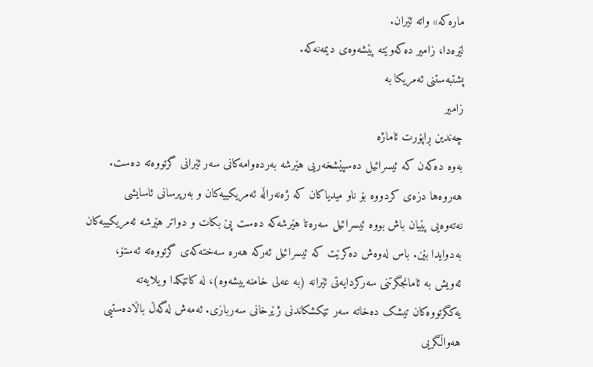مارەکە» واتە ئێران.
لێرەدا، زامیر دەکەوێتە پێشەوەی دیمەنەکە.
پشتبەستنی ئەمریکا بە
زامیر
چەندین ڕاپۆرت ئاماژە
بەوە دەکەن کە ئیسرائیل دەسپێشخەریی هێرشە بەردەوامەکانی سەر ئێرانی گرتووەتە دەست.
هەروەها دزەی کردووە بۆ ناو میدیاکان کە ژەنەراڵە ئەمریکییەکان و بەرپرسانی ئاسایشی
نەتەوەیی پێیان باش بووە ئیسرائیل سەرەتا هێرشەکە دەست پێ بکات و دواتر هێرشە ئەمریکییەکان
بەدوایدا بێن. باس لەوەش دەکرێت کە ئیسرائیل ئەرکە هەرە سەختەکەی گرتووەتە ئەستۆ،
ئەویش بە ئامانجگرتنی سەرکردایەتی ئێرانە (بە عەلی خامنەییشەوە)، لە کاتێکدا ویلایەتە
یەکگرتووەکان تیشک دەخاتە سەر تێکشکاندنی ژێرخانی سەربازی. ئەمەش لەگەڵ باڵادەستیی
هەواڵگریی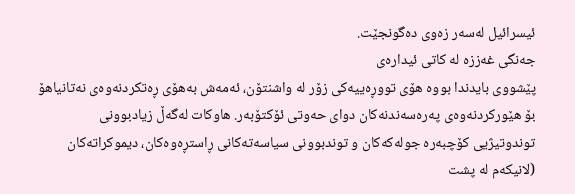ئیسرائیل لەسەر زەوی دەگونجێت.
جەنگی غەززە لە کاتی ئیدارەی
پێشووی بایدندا بووە هۆی تووڕەییەکی زۆر لە واشنتۆن، ئەمەش بەهۆی ڕەتکردنەوەی نەتانیاهۆ
بۆ هێورکردنەوەی پەرەسەندنەکان دوای حەوتی ئۆکتۆبەر. هاوکات لەگەڵ زیادبوونی
توندوتیژیی کۆچبەرە جولەکەکان و توندبوونی سیاسەتەکانی ڕاستڕەوەکان، دیموکراتەکان
(لانیکەم لە پشت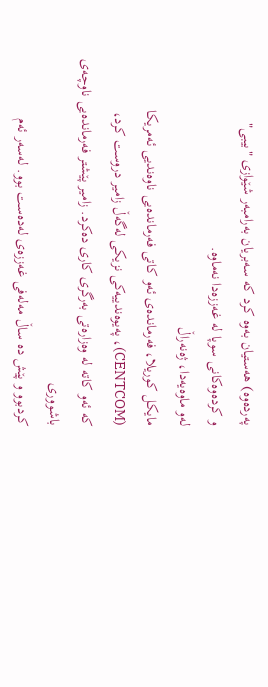پەردەوە) هەستیان بەوە کرد کە سەبریان بەرامبەر شێوازی "بیبی"
و کردەوەکانی سوپا لە غەززەدا نەماوە.
لەو ماوەیەدا، ژەنەراڵ
مایکل کوریلا، فەرماندەی ئەو کاتی فەرماندەیی ناوەندیی ئەمریکا (CENTCOM)، پەیوەندییەکی نزیکی لەگەڵ زامیر دروست کرد،
کە ئەو کاتە لە وەزارەتی بەرگری کاری دەکرد. زامیر پێشتر فەرماندەیی ناوچەی باشووری
کردبوو و پێش دە ساڵ مەلەفی غەززەی لەدەست بوو. لەسەر ئەم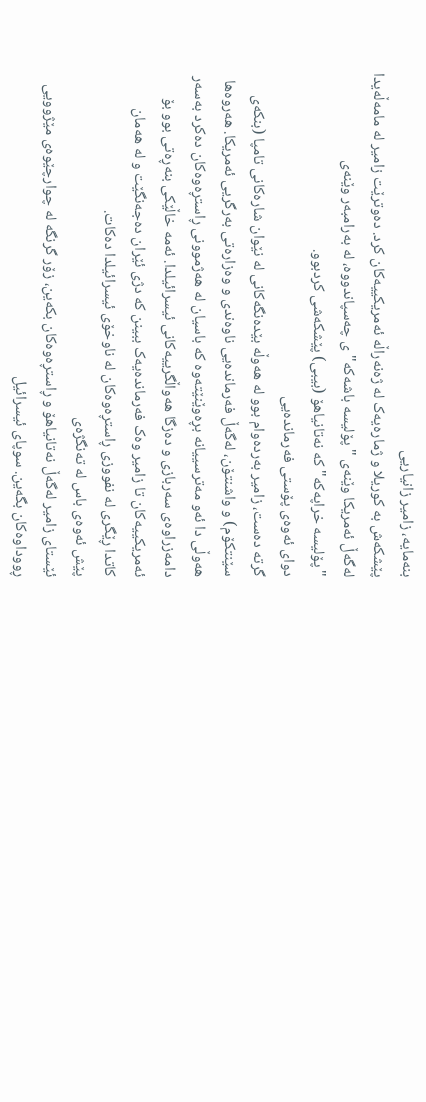بنەمایە، زامیر زانیاریی
پێشکەش بە کوریلا و ژمارەیەک لە ژەنەراڵە ئەمریکییەکان کرد. دەوترێت زامیر لە مامەڵەیدا
لەگەڵ ئەمریکا وێنەی "پۆلیسە باشەکە"ی چەسپاندووە، لە بەرامبەر وێنەی
"پۆلیسە خراپەکە" کە نەتانیاهۆ (بیبی) پێشکەشی کردبوو.
دوای ئەوەی پۆستی فەرماندەیی
گرتە دەست، زامیر بەردەوام بوو لە هەوڵە بێدەنگەکانی لە نێوان شارەکانی تامپا (بنکەی
سێنتکۆم) و واشنتۆن، لەگەڵ فەرماندەیی ناوەندی و وەزارەتی بەرگریی ئەمریکا. هەروەها
هەوڵی دا ئەو مەترسییانە بڕەوێنێتەوە کە باسیان لە هەژموونی ڕاستڕەوەکان دەکرد بەسەر
دامەزراوەی سەربازی و دەزگا هەواڵگرییەکانی ئیسرائیلدا. ئەمە خاڵێکی بنەڕەتی بوو بۆ
ئەمریکییەکان تا زامیر وەک فەرماندەیەک ببینن کە دژی ئێران دەجەنگێت و لە هەمان
کاتدا ڕێگری لە نفووزی ڕاستڕەوەکان لە ناوخۆی ئیسرائیلدا دەکات.
پێش ئەوەی باس لە تەنگژەی
ئێستای زامیر لەگەڵ نەتانیاهۆ و ڕاستڕەوەکان بکەین، زۆر گرنگە لە چوارچێوەی مێژوویی
ڕووداوەکان بگەین. سوپای ئیسرائیل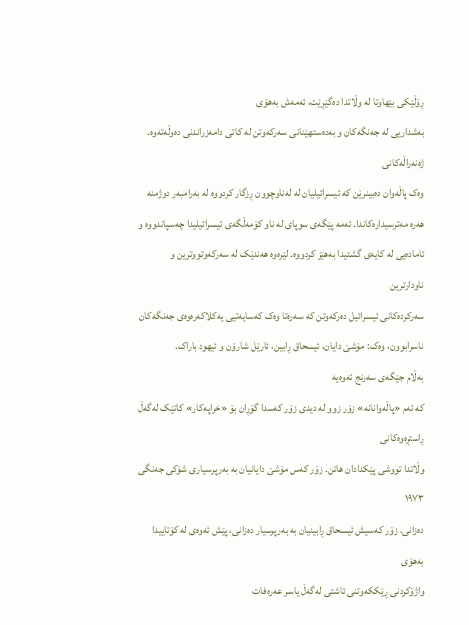ڕۆڵێکی بێهاوتا لە وڵاتدا دەگێڕێت، ئەمەش بەهۆی
بەشداریی لە جەنگەکان و بەدەستهێنانی سەرکەوتن لە کاتی دامەزراندنی دەوڵەتەوە. ژەنەراڵەکانی
وەک پاڵەوان دەبینرێن کە ئیسرائیلیان لە لەناوچوون ڕزگار کردووە لە بەرامبەر دوژمنە
هەرە مەترسیدارەکاندا. ئەمە پێگەی سوپای لە ناو کۆمەڵگەی ئیسرائیلیدا چەسپاندووە و
ئامادەیی لە کایەی گشتیدا بەهێز کردووە. لێرەوە هەندێک لە سەرکەوتووترین و ناودارترین
سەرکردەکانی ئیسرائیل دەرکەوتن کە سەرەتا وەک کەسایەتیی یەکلاکەرەوەی جەنگەکان
ناسرابوون، وەک: مۆشێ دایان، ئیسحاق ڕابین، ئارێل شارۆن و ئیهود باراک.
بەڵام جێگەی سەرنج ئەوەیە
کە ئەم «پاڵەوانانە» زۆر زوو لە دیدی زۆر کەسدا گۆڕان بۆ «خراپەکار» کاتێک لەگەڵ ڕاستڕەوەکانی
وڵاتدا تووشی پێکدادان هاتن. زۆر کەس مۆشێ دایانیان بە بەرپرسیاری شۆکی جەنگی ١٩٧٣
دەزانی. زۆر کەسیش ئیسحاق ڕابینیان بە بەرپرسیار دەزانی، پێش ئەوەی لە کۆتاییدا بەهۆی
واژۆکردنی ڕێککەوتنی ئاشتی لەگەڵ یاسر عەرەفات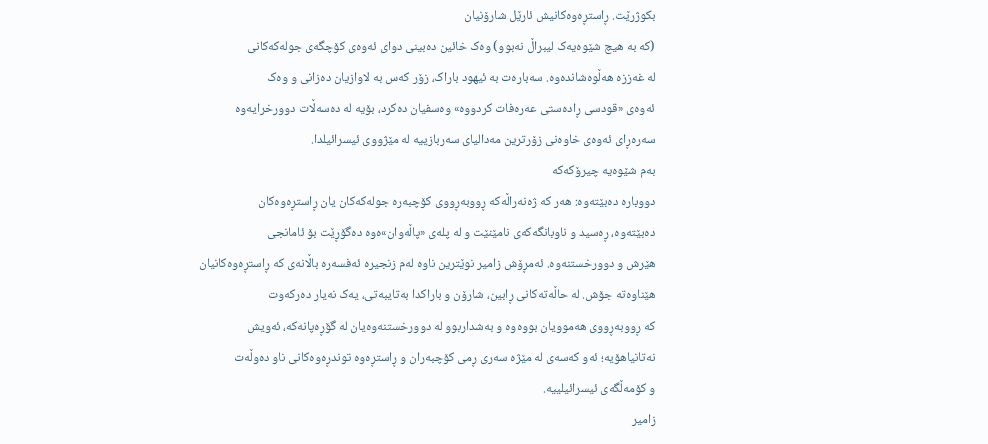بکوژرێت. ڕاستڕەوەکانیش ئارێل شارۆنیان
(کە بە هیچ شێوەیەک لیبراڵ نەبوو) وەک خائین دەبینی دوای ئەوەی کۆچگەی جولەکەکانی
لە غەززە هەڵوەشاندەوە. سەبارەت بە ئیهود باراک، زۆر کەس بە لاوازیان دەزانی و وەک
ئەوەی «قودسی ڕادەستی عەرەفات کردووە» وەسفیان دەکرد، بۆیە لە دەسەڵات دوورخرایەوە
سەرەڕای ئەوەی خاوەنی زۆرترین مەدالیای سەربازییە لە مێژووی ئیسرائیلدا.
بەم شێوەیە چیرۆکەکە
دووبارە دەبێتەوە: هەر کە ژەنەراڵەکە ڕووبەڕووی کۆچبەرە جولەکەکان یان ڕاستڕەوەکان
دەبێتەوە، ڕەسید و ناوبانگەکەی نامێنێت و لە پلەی «پاڵەوان»ەوە دەگۆڕێت بۆ ئامانجی
هێرش و دوورخستنەوە. ئەمڕۆش زامیر نوێترین ناوە لەم زنجیرە ئەفسەرە باڵانەی کە ڕاستڕەوەکانیان
هێناوەتە جۆش. لە حاڵەتەکانی ڕابین، شارۆن و باراکدا بەتایبەتی، یەک نەیار دەرکەوت
کە ڕووبەڕووی هەموویان بووەوە و بەشداربوو لە دوورخستنەوەیان لە گۆڕەپانەکە، ئەویش
نەتانیاهۆیە؛ ئەو کەسەی لە مێژە سەری ڕمی کۆچبەران و ڕاستڕەوە توندڕەوەکانی ناو دەوڵەت
و کۆمەڵگەی ئیسرائیلییە.
زامیر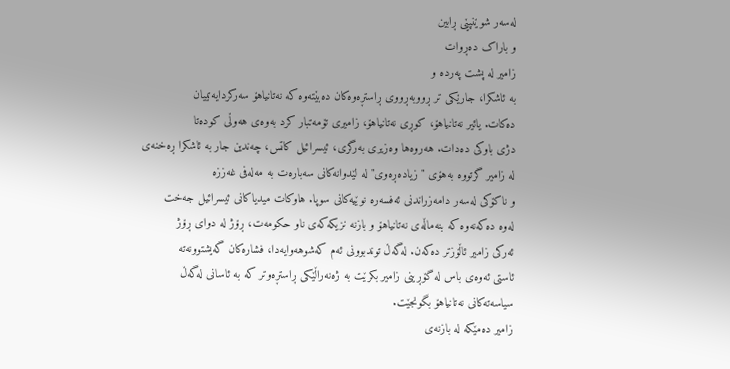لەسەر شوێنپێی ڕابین
و باراک دەڕوات
زامیر لە پشت پەردە و
بە ئاشکرا، جارێکی تر ڕووبەڕووی ڕاستڕەوەکان دەبێتەوە کە نەتانیاهۆ سەرکردایەتییان
دەکات. یائیر نەتانیاهۆ، کوڕی نەتانیاهۆ، زامیری تۆمەتبار کرد بەوەی هەوڵی کودەتا
دژی باوکی دەدات. هەروەها وەزیری بەرگری، ئیسرائیل کاتس، چەندین جار بە ئاشکرا ڕەخنەی
لە زامیر گرتووە بەهۆی "زیادەڕەوی" لە لێدوانەکانی سەبارەت بە مەلەفی غەززە
و ناکۆکی لەسەر دامەزراندنی ئەفسەرە نوێیەکانی سوپا. هاوکات میدیاکانی ئیسرائیل جەخت
لەوە دەکەنەوە کە بنەماڵەی نەتانیاهۆ و بازنە نزیکەکەی ناو حکومەت، ڕۆژ لە دوای ڕۆژ
ئەرکی زامیر ئاڵۆزتر دەکەن. لەگەڵ توندبوونی ئەم کەشوهەوایەدا، فشارەکان گەیشتوونەتە
ئاستی ئەوەی باس لە گۆڕینی زامیر بکرێت بە ژەنەراڵێکی ڕاستڕەوتر کە بە ئاسانی لەگەڵ
سیاسەتەکانی نەتانیاهۆ بگونجێت.
زامیر دەمێکە لە بازنەی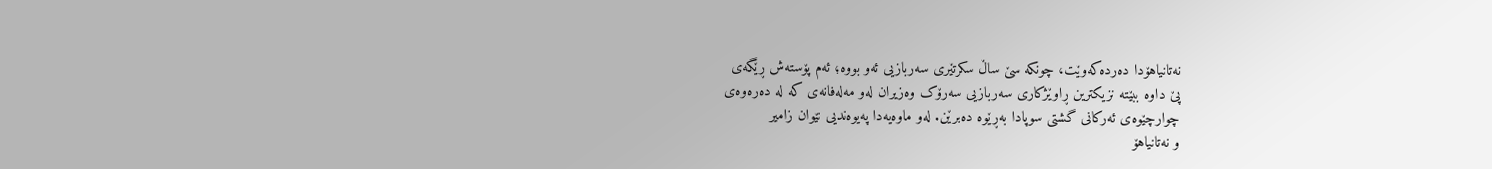نەتانیاهۆدا دەردەکەوێت، چونکە سێ ساڵ سکرتێری سەربازیی ئەو بووە؛ ئەم پۆستەش ڕێگەی
پێ داوە ببێتە نزیکترین ڕاوێژکاری سەربازیی سەرۆک وەزیران لەو مەلەفانەی کە لە دەرەوەی
چوارچێوەی ئەرکانی گشتی سوپادا بەڕێوە دەبرێن. لەو ماوەیەدا پەیوەندیی نێوان زامیر
و نەتانیاهۆ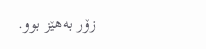زۆر بەهێز بوو.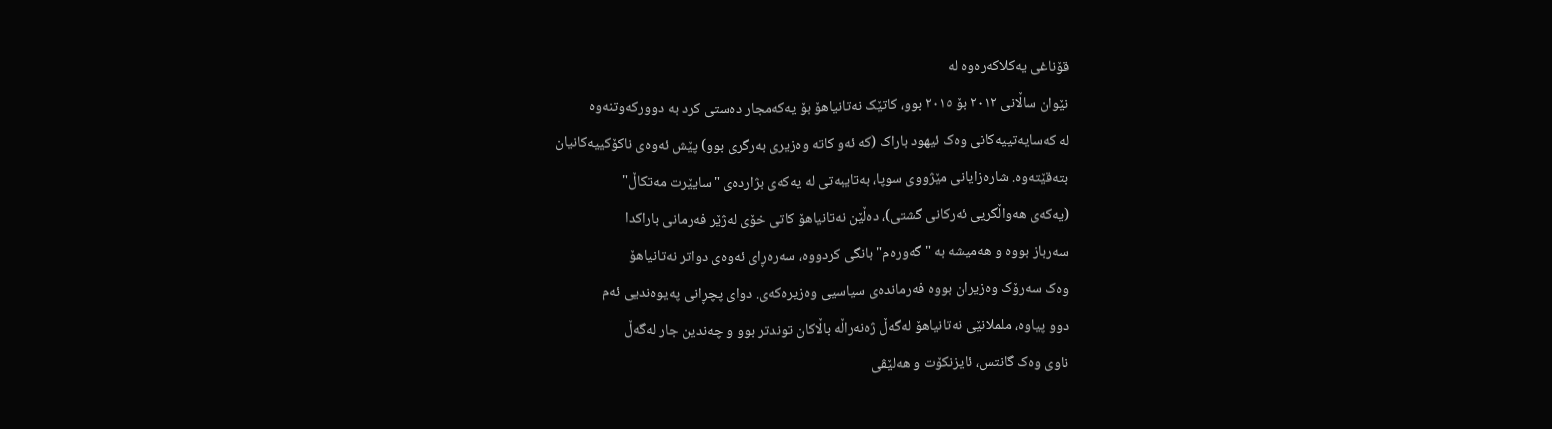قۆناغی یەکلاکەرەوە لە
نێوان ساڵانی ٢٠١٢ بۆ ٢٠١٥ بوو، کاتێک نەتانیاهۆ بۆ یەکەمجار دەستی کرد بە دوورکەوتنەوە
لە کەسایەتییەکانی وەک ئیهود باراک (کە ئەو کاتە وەزیری بەرگری بوو) پێش ئەوەی ناکۆکییەکانیان
بتەقێتەوە. شارەزایانی مێژووی سوپا، بەتایبەتی لە یەکەی بژاردەی "سایێرت مەتکاڵ"
(یەکەی هەواڵگریی ئەرکانی گشتی)، دەڵێن نەتانیاهۆ کاتی خۆی لەژێر فەرمانی باراکدا
سەرباز بووە و هەمیشە بە "گەورەم" بانگی کردووە، سەرەڕای ئەوەی دواتر نەتانیاهۆ
وەک سەرۆک وەزیران بووە فەرماندەی سیاسیی وەزیرەکەی. دوای پچڕانی پەیوەندیی ئەم
دوو پیاوە، ململانێی نەتانیاهۆ لەگەڵ ژەنەراڵە باڵاکان توندتر بوو و چەندین جار لەگەڵ
ناوی وەک گانتس، ئایزنکۆت و هەلێڤی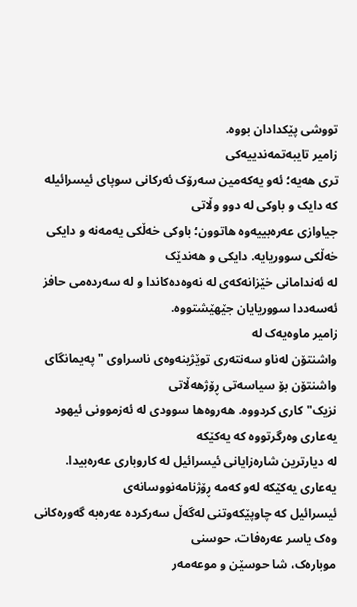تووشی پێکدادان بووە.
زامیر تایبەتمەندییەکی
تری هەیە؛ ئەو یەکەمین سەرۆک ئەرکانی سوپای ئیسرائیلە کە دایک و باوکی لە دوو وڵاتی
جیاوازی عەرەبییەوە هاتوون؛ باوکی خەڵکی یەمەنە و دایکی خەڵکی سووریایە. دایکی و هەندێک
لە ئەندامانی خێزانەکەی لە نەوەدەکاندا و لە سەردەمی حافز ئەسەددا سووریایان جێهێشتووە.
زامیر ماوەیەک لە
واشنتۆن لەناو سەنتەری توێژینەوەی ناسراوی "پەیمانگای واشنتۆن بۆ سیاسەتی ڕۆژهەڵاتی
نزیک" کاری کردووە. هەروەها سوودی لە ئەزموونی ئیهود یەعاری وەرگرتووە کە یەکێکە
لە دیارترین شارەزایانی ئیسرائیل لە کاروباری عەرەبیدا. یەعاری یەکێکە لەو کەمە ڕۆژنامەنووسانەی
ئیسرائیل کە چاوپێکەوتنی لەگەڵ سەرکردە عەرەبە گەورەکانی وەک یاسر عەرەفات، حوسنی
موبارەک، شا حوسێن و موعەمەر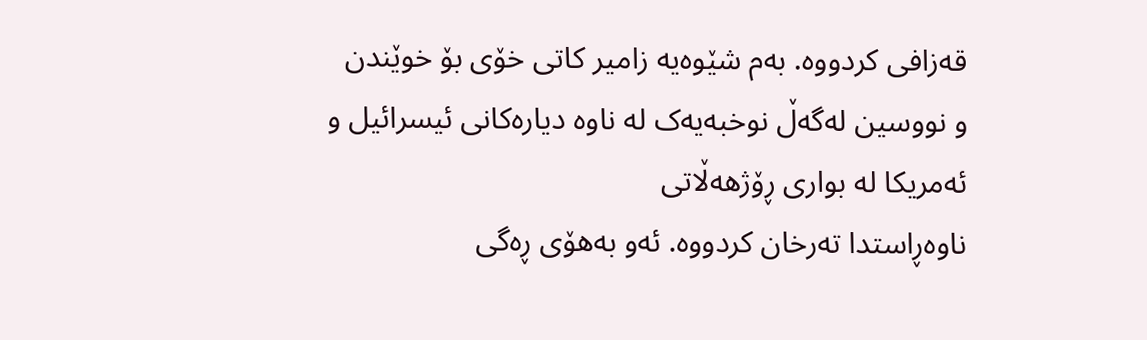قەزافی کردووە. بەم شێوەیە زامیر کاتی خۆی بۆ خوێندن
و نووسین لەگەڵ نوخبەیەک لە ناوە دیارەکانی ئیسرائیل و ئەمریکا لە بواری ڕۆژهەڵاتی
ناوەڕاستدا تەرخان کردووە. ئەو بەهۆی ڕەگی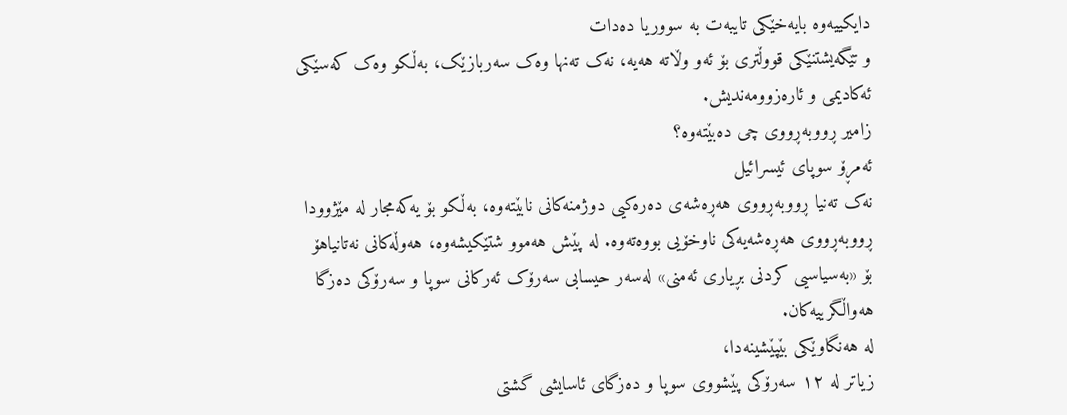دایکییەوە بایەخێکی تایبەت بە سووریا دەدات
و تێگەیشتنێکی قووڵتری بۆ ئەو وڵاتە هەیە، نەک تەنها وەک سەربازێک، بەڵکو وەک کەسێکی
ئەکادیمی و ئارەزوومەندیش.
زامیر ڕووبەڕووی چی دەبێتەوە؟
ئەمڕۆ سوپای ئیسرائیل
نەک تەنیا ڕووبەڕووی هەڕەشەی دەرەکیی دوژمنەکانی نابێتەوە، بەڵکو بۆ یەکەمجار لە مێژوودا
ڕووبەڕووی هەڕەشەیەکی ناوخۆیی بووەتەوە. لە پێش هەموو شتێکیشەوە، هەوڵەکانی نەتانیاهۆ
بۆ «بەسیاسیی کردنی بڕیاری ئەمنی» لەسەر حیسابی سەرۆک ئەرکانی سوپا و سەرۆکی دەزگا
هەواڵگرییەکان.
لە هەنگاوێکی بێپێشینەدا،
زیاتر لە ١٢ سەرۆکی پێشووی سوپا و دەزگای ئاسایشی گشتی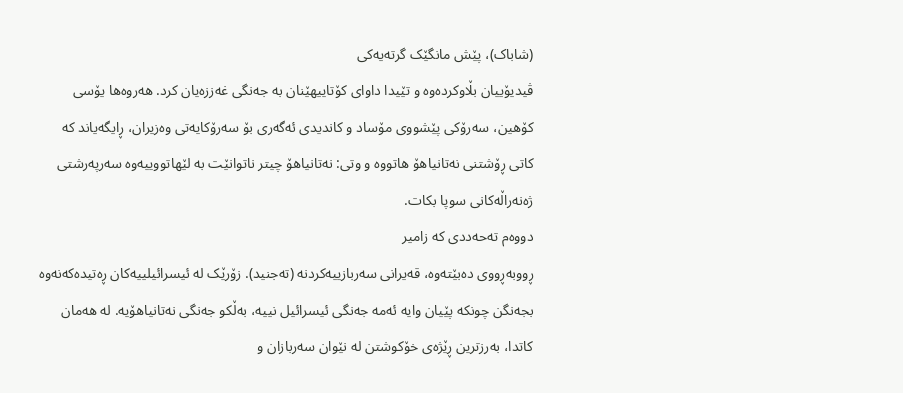(شاباک)، پێش مانگێک گرتەیەکی
ڤیدیۆییان بڵاوکردەوە و تێیدا داوای کۆتاییهێنان بە جەنگی غەززەیان کرد. هەروەها یۆسی
کۆهین، سەرۆکی پێشووی مۆساد و کاندیدی ئەگەری بۆ سەرۆکایەتی وەزیران، ڕایگەیاند کە
کاتی ڕۆشتنی نەتانیاهۆ هاتووە و وتی: نەتانیاهۆ چیتر ناتوانێت بە لێهاتووییەوە سەرپەرشتی
ژەنەراڵەکانی سوپا بکات.
دووەم تەحەددی کە زامیر
ڕووبەڕووی دەبێتەوە، قەیرانی سەربازییەکردنە (تەجنید). زۆرێک لە ئیسرائیلییەکان ڕەتیدەکەنەوە
بجەنگن چونکە پێیان وایە ئەمە جەنگی ئیسرائیل نییە، بەڵکو جەنگی نەتانیاهۆیە. لە هەمان
کاتدا، بەرزترین ڕێژەی خۆکوشتن لە نێوان سەربازان و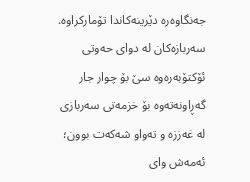جەنگاوەرە دێرینەکاندا تۆمارکراوە.
سەربازەکان لە دوای حەوتی ئۆکتۆبەرەوە سێ بۆ چوار جار گەڕاونەتەوە بۆ خزمەتی سەربازی
لە غەززە و تەواو شەکەت بوون؛ ئەمەش وای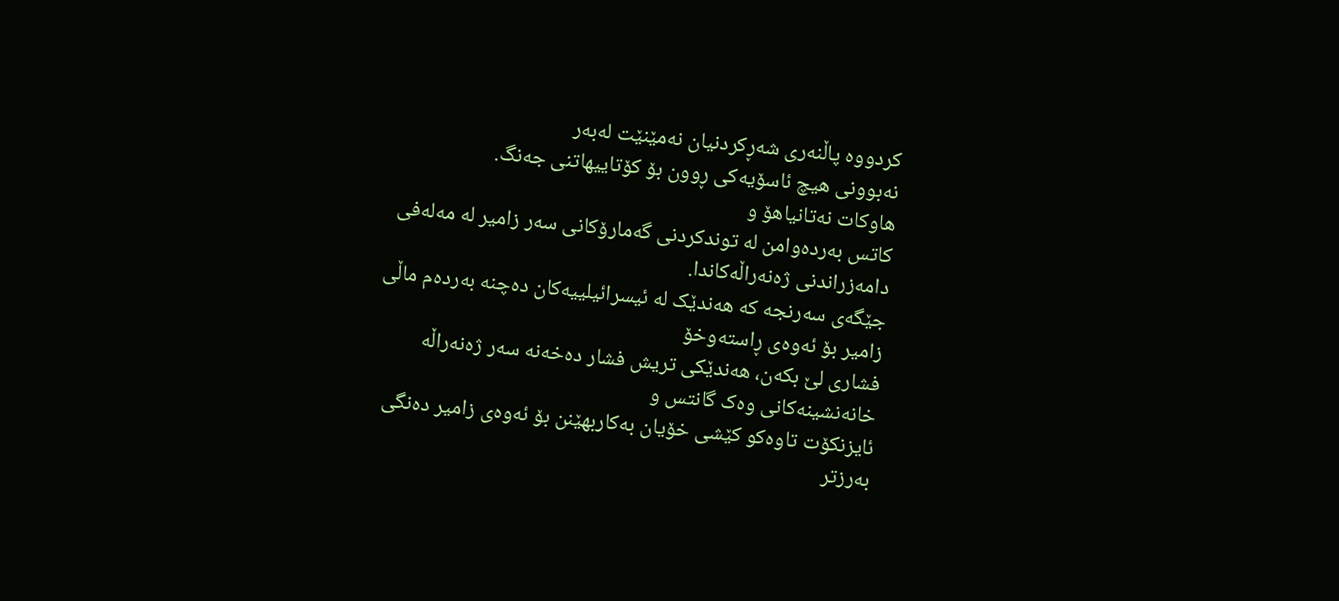کردووە پاڵنەری شەڕکردنیان نەمێنێت لەبەر
نەبوونی هیچ ئاسۆیەکی ڕوون بۆ کۆتاییهاتنی جەنگ.
هاوکات نەتانیاهۆ و
کاتس بەردەوامن لە توندکردنی گەمارۆکانی سەر زامیر لە مەلەفی دامەزراندنی ژەنەراڵەکاندا.
جێگەی سەرنجە کە هەندێک لە ئیسرائیلییەکان دەچنە بەردەم ماڵی زامیر بۆ ئەوەی ڕاستەوخۆ
فشاری لێ بکەن، هەندێکی تریش فشار دەخەنە سەر ژەنەراڵە خانەنشینەکانی وەک گانتس و
ئایزنکۆت تاوەکو کێشی خۆیان بەکاربهێنن بۆ ئەوەی زامیر دەنگی بەرزتر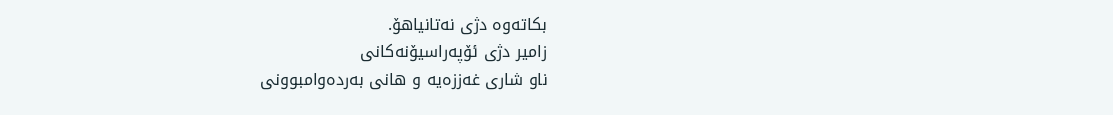بکاتەوە دژی نەتانیاهۆ.
زامیر دژی ئۆپەراسیۆنەکانی
ناو شاری غەززەیە و هانی بەردەوامبوونی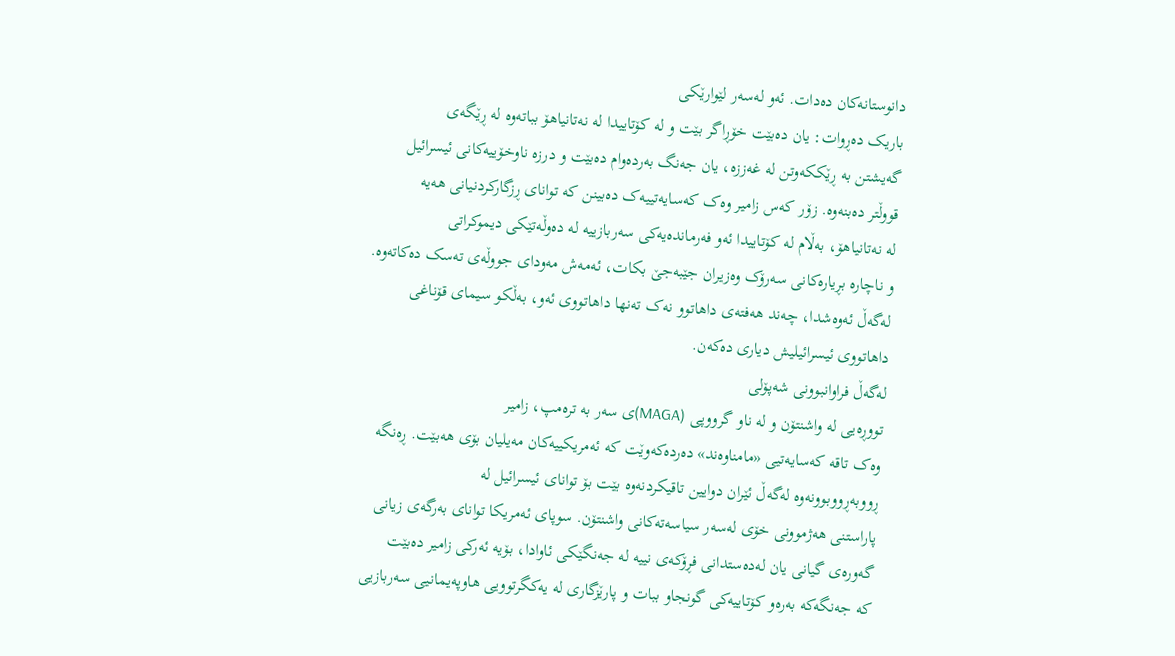دانوستانەکان دەدات. ئەو لەسەر لێوارێکی
باریک دەڕوات: یان دەبێت خۆڕاگر بێت و لە کۆتاییدا لە نەتانیاهۆ بباتەوە لە ڕێگەی
گەیشتن بە ڕێککەوتن لە غەززە، یان جەنگ بەردەوام دەبێت و درزە ناوخۆییەکانی ئیسرائیل
قووڵتر دەبنەوە. زۆر کەس زامیر وەک کەسایەتییەک دەبینن کە توانای ڕزگارکردنیانی هەیە
لە نەتانیاهۆ، بەڵام لە کۆتاییدا ئەو فەرماندەیەکی سەربازییە لە دەوڵەتێکی دیموکراتی
و ناچارە بڕیارەکانی سەرۆک وەزیران جێبەجێ بکات، ئەمەش مەودای جووڵەی تەسک دەکاتەوە.
لەگەڵ ئەوەشدا، چەند هەفتەی داهاتوو نەک تەنها داهاتووی ئەو، بەڵکو سیمای قۆناغی
داهاتووی ئیسرائیلیش دیاری دەکەن.
لەگەڵ فراوانبوونی شەپۆلی
تووڕەیی لە واشنتۆن و لە ناو گرووپی (MAGA)ی سەر بە ترەمپ، زامیر
وەک تاقە کەسایەتیی «مامناوەند» دەردەکەوێت کە ئەمریکییەکان مەیلیان بۆی هەبێت. ڕەنگە
ڕووبەڕووبوونەوە لەگەڵ ئێران دوایین تاقیکردنەوە بێت بۆ توانای ئیسرائیل لە
پاراستنی هەژموونی خۆی لەسەر سیاسەتەکانی واشنتۆن. سوپای ئەمریکا توانای بەرگەی زیانی
گەورەی گیانی یان لەدەستدانی فڕۆکەی نییە لە جەنگێکی ئاوادا، بۆیە ئەرکی زامیر دەبێت
کە جەنگەکە بەرەو کۆتاییەکی گونجاو ببات و پارێزگاری لە یەکگرتوویی هاوپەیمانیی سەربازیی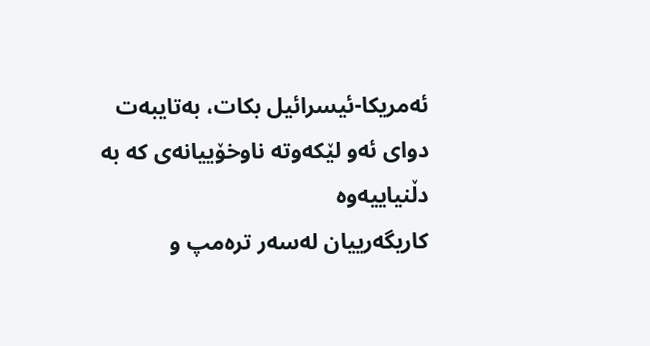ئەمریکا-ئیسرائیل بکات، بەتایبەت دوای ئەو لێکەوتە ناوخۆییانەی کە بە دڵنیاییەوە
کاریگەرییان لەسەر ترەمپ و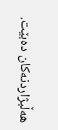هەڵبژاردنەکان دەبێت.